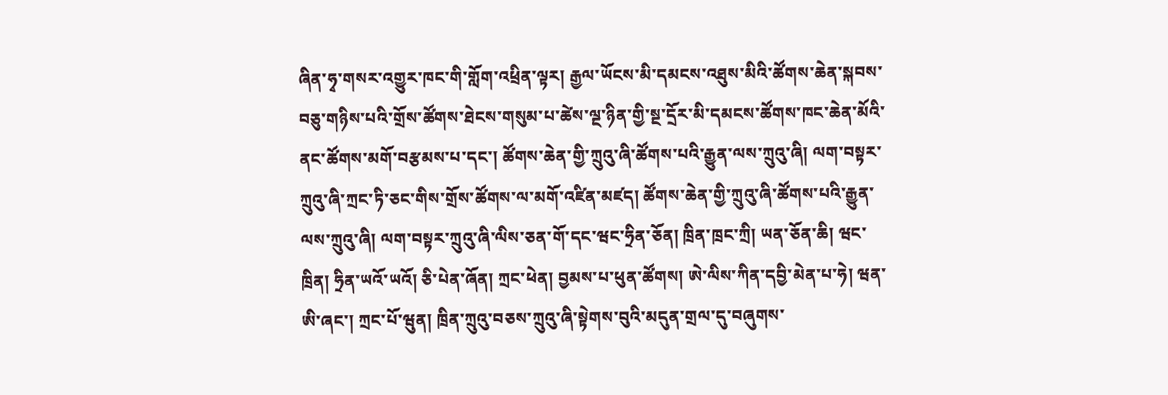ཞིན་ཧྭ་གསར་འགྱུར་ཁང་གི་གློག་འཕྲིན་ལྟར། རྒྱལ་ཡོངས་མི་དམངས་འཐུས་མིའི་ཚོགས་ཆེན་སྐབས་བཅུ་གཉིས་པའི་གྲོས་ཚོགས་ཐེངས་གསུམ་པ་ཚེས་ལྔ་ཉིན་གྱི་སྔ་དྲོར་མི་དམངས་ཚོགས་ཁང་ཆེན་མོའི་ནང་ཚོགས་མགོ་བརྩམས་པ་དང་། ཚོགས་ཆེན་གྱི་ཀྲུའུ་ཞི་ཚོགས་པའི་རྒྱུན་ལས་ཀྲུའུ་ཞི། ལག་བསྟར་ཀྲུའུ་ཞི་ཀྲང་ཏི་ཅང་གིས་གྲོས་ཚོགས་ལ་མགོ་འཛིན་མཛད། ཚོགས་ཆེན་གྱི་ཀྲུའུ་ཞི་ཚོགས་པའི་རྒྱུན་ལས་ཀྲུའུ་ཞི། ལག་བསྟར་ཀྲུའུ་ཞི་ལིས་ཅན་གོ་དང་ཝང་ཧྲིན་ཅོན། ཁྲིན་ཁྲང་ཀྲི། ཡན་ཅོན་ཆི། ཝང་ཁྲིན། ཧྲིན་ཡའོ་ཡའོ། ཅི་པེན་ཞོན། ཀྲང་ཕེན། བྱམས་པ་ཕུན་ཚོགས། ཨེ་ལིས་ཀིན་དབྱི་མེན་པ་ཧེ། ཝན་ཨི་ཞང་། ཀྲང་པོ་ཝུན། ཁྲིན་ཀྲུའུ་བཅས་ཀྲུའུ་ཞི་སྟེགས་བུའི་མདུན་གྲལ་དུ་བཞུགས་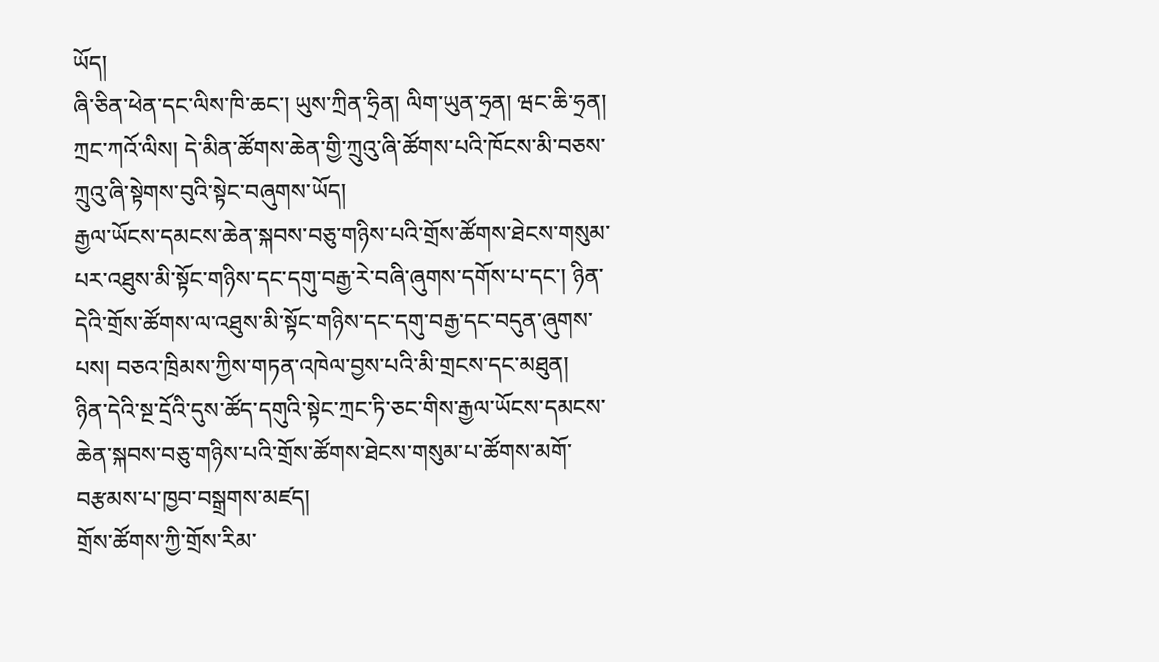ཡོད།
ཞི་ཅིན་ཕེན་དང་ལིས་ཁི་ཆང་། ཡུས་ཀྲིན་ཧྲིན། ལིག་ཡུན་ཧྲན། ཝང་ཆི་ཧྲན། ཀྲང་ཀའོ་ལིས། དེ་མིན་ཚོགས་ཆེན་གྱི་ཀྲུའུ་ཞི་ཚོགས་པའི་ཁོངས་མི་བཅས་ཀྲུའུ་ཞི་སྟེགས་བུའི་སྟེང་བཞུགས་ཡོད།
རྒྱལ་ཡོངས་དམངས་ཆེན་སྐབས་བཅུ་གཉིས་པའི་གྲོས་ཚོགས་ཐེངས་གསུམ་པར་འཐུས་མི་སྟོང་གཉིས་དང་དགུ་བརྒྱ་རེ་བཞི་ཞུགས་དགོས་པ་དང་། ཉིན་དེའི་གྲོས་ཚོགས་ལ་འཐུས་མི་སྟོང་གཉིས་དང་དགུ་བརྒྱ་དང་བདུན་ཞུགས་པས། བཅའ་ཁྲིམས་ཀྱིས་གཏན་འཁེལ་བྱས་པའི་མི་གྲངས་དང་མཐུན།
ཉིན་དེའི་སྔ་དྲོའི་དུས་ཚོད་དགུའི་སྟེང་ཀྲང་ཏི་ཅང་གིས་རྒྱལ་ཡོངས་དམངས་ཆེན་སྐབས་བཅུ་གཉིས་པའི་གྲོས་ཚོགས་ཐེངས་གསུམ་པ་ཚོགས་མགོ་བརྩམས་པ་ཁྱབ་བསྒྲགས་མཛད།
གྲོས་ཚོགས་ཀྱི་གྲོས་རིམ་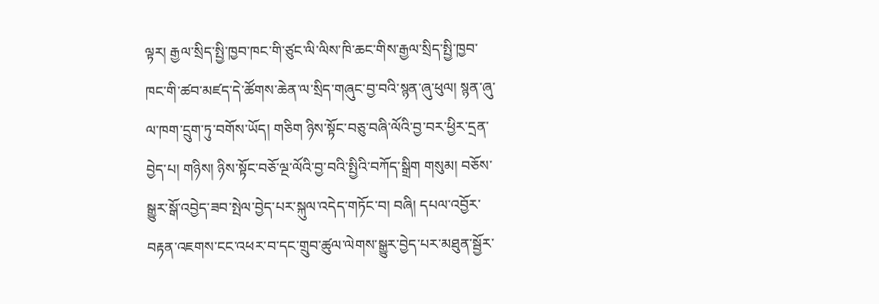ལྟར། རྒྱལ་སྲིད་སྤྱི་ཁྱབ་ཁང་གི་ཙུང་ལི་ལིས་ཁི་ཆང་གིས་རྒྱལ་སྲིད་སྤྱི་ཁྱབ་ཁང་གི་ཚབ་མཛད་དེ་ཚོགས་ཆེན་ལ་སྲིད་གཞུང་བྱ་བའི་སྙན་ཞུ་ཕུལ། སྙན་ཞུ་ལ་ཁག་དྲུག་ཏུ་བགོས་ཡོད། གཅིག ཉིས་སྟོང་བཅུ་བཞི་ལོའི་བྱ་བར་ཕྱིར་དྲན་བྱེད་པ། གཉིས། ཉིས་སྟོང་བཅོ་ལྔ་ལོའི་བྱ་བའི་སྤྱིའི་བཀོད་སྒྲིག གསུམ། བཅོས་སྒྱུར་སྒོ་འབྱེད་ཟབ་སྤེལ་བྱེད་པར་སྐུལ་འདེད་གཏོང་བ། བཞི། དཔལ་འབྱོར་བརྟན་འཇགས་ངང་འཕར་བ་དང་གྲུབ་ཚུལ་ལེགས་སྒྱུར་བྱེད་པར་མཐུན་སྦྱོར་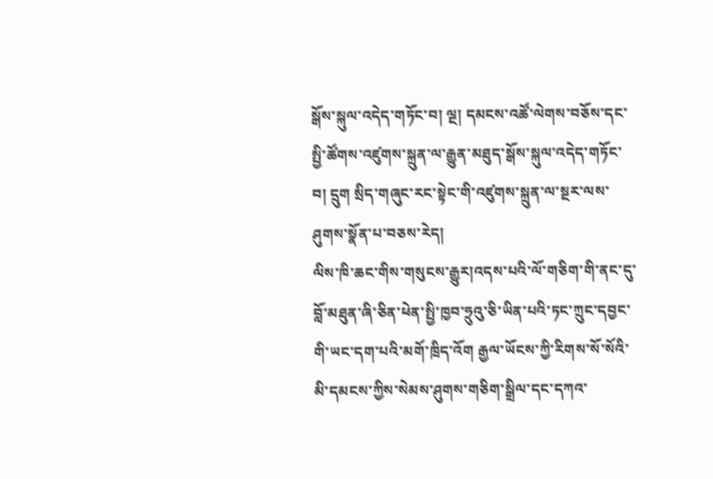སྒོས་སྐུལ་འདེད་གཏོང་བ། ལྔ། དམངས་འཚོ་ལེགས་བཅོས་དང་སྤྱི་ཚོགས་འཛུགས་སྐྲུན་ལ་རྒྱུན་མཐུད་སྒོས་སྐུལ་འདེད་གཏོང་བ། དྲུག སྲིད་གཞུང་རང་སྟེང་གི་འཛུགས་སྐྲུན་ལ་སྔར་ལས་ཤུགས་སྣོན་པ་བཅས་རེད།
ལིས་ཁི་ཆང་གིས་གསུངས་རྒྱུར།འདས་པའི་ལོ་གཅིག་གི་ནང་དུ་བློ་མཐུན་ཞི་ཅིན་ཕེན་སྤྱི་ཁྱབ་ཧྲུའུ་ཅི་ཡིན་པའི་ཏང་ཀྲུང་དབྱང་གི་ཡང་དག་པའི་མགོ་ཁྲིད་འོག རྒྱལ་ཡོངས་ཀྱི་རིགས་སོ་སོའི་མི་དམངས་ཀྱིས་སེམས་ཤུགས་གཅིག་སྒྲིལ་དང་དཀའ་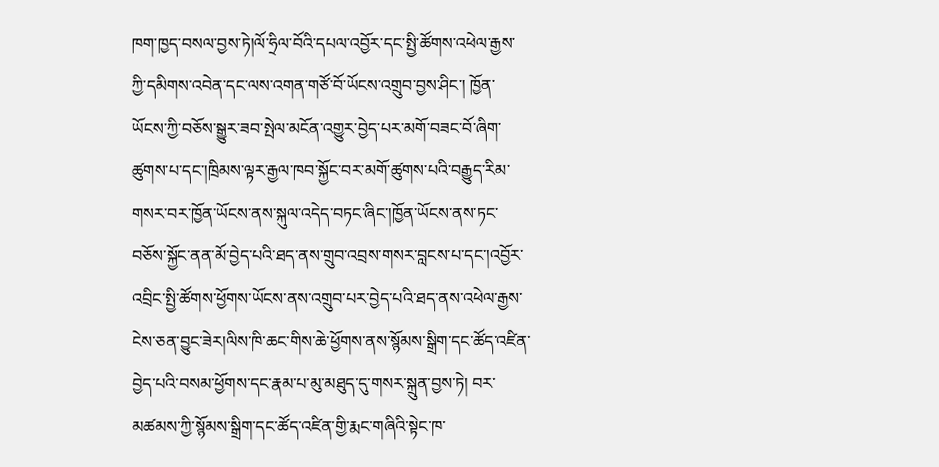ཁག་ཁྱད་བསལ་བྱས་ཏེ།ལོ་ཧྲིལ་བོའི་དཔལ་འབྱོར་དང་སྤྱི་ཚོགས་འཕེལ་རྒྱས་ཀྱི་དམིགས་འབེན་དང་ལས་འགན་གཙོ་བོ་ཡོངས་འགྲུབ་བྱས་ཤིང་། ཁྱོན་ཡོངས་ཀྱི་བཅོས་སྒྱུར་ཟབ་སྤེལ་མངོན་འགྱུར་བྱེད་པར་མགོ་བཟང་བོ་ཞིག་ཚུགས་པ་དང་།ཁྲིམས་ལྟར་རྒྱལ་ཁབ་སྐྱོང་བར་མགོ་ཚུགས་པའི་བརྒྱུད་རིམ་གསར་བར་ཁྱོན་ཡོངས་ནས་སྐུལ་འདེད་བཏང་ཞིང་།ཁྱོན་ཡོངས་ནས་ཏང་བཅོས་སྐྱོང་ནན་མོ་བྱེད་པའི་ཐད་ནས་གྲུབ་འབྲས་གསར་བླངས་པ་དང་།འབྱོར་འབྲིང་སྤྱི་ཚོགས་ཕྱོགས་ཡོངས་ནས་འགྲུབ་པར་བྱེད་པའི་ཐད་ནས་འཕེལ་རྒྱས་ངེས་ཅན་བྱུང་ཟེར།ལིས་ཁི་ཆང་གིས་ཆེ་ཕྱོགས་ནས་སྙོམས་སྒྲིག་དང་ཚོད་འཛིན་བྱེད་པའི་བསམ་ཕྱོགས་དང་རྣམ་པ་མུ་མཐུད་དུ་གསར་སྐྲུན་བྱས་ཏེ། བར་མཚམས་ཀྱི་སྙོམས་སྒྲིག་དང་ཚོད་འཛིན་གྱི་རྨང་གཞིའི་སྟེང་ཁ་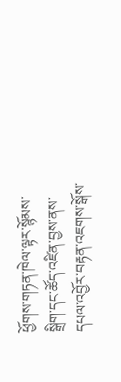ཕྱོགས་གཏན་ཁེལ་ལྟར་སྙོམས་སྒྲིག་དང་ཚོད་འཛིན་བྱས་ནས་དཔལ་འབྱོར་བརྟན་འཇགས་སྒོས་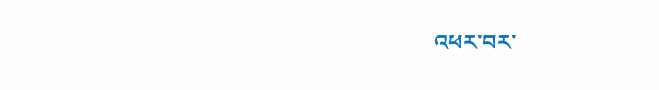འཕར་བར་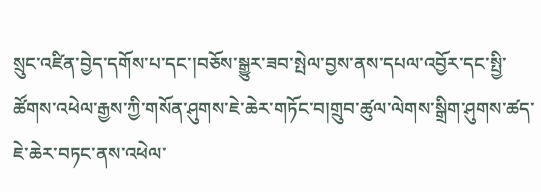སྲུང་འཛིན་བྱེད་དགོས་པ་དང་།བཅོས་སྒྱུར་ཟབ་སྤེལ་བྱས་ནས་དཔལ་འབྱོར་དང་སྤྱི་ཚོགས་འཕེལ་རྒྱས་ཀྱི་གསོན་ཤུགས་ཇེ་ཆེར་གཏོང་བ།གྲུབ་ཚུལ་ལེགས་སྒྲིག་ཤུགས་ཚད་ཇེ་ཆེར་བཏང་ནས་འཕེལ་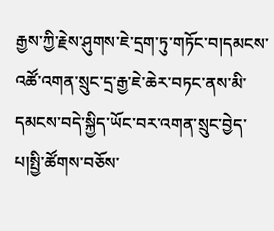རྒྱས་ཀྱི་རྗེས་ཤུགས་ཇེ་དྲག་ཏུ་གཏོང་བ།དམངས་འཚོ་འགན་སྲུང་དྲ་རྒྱ་ཇེ་ཆེར་བཏང་ནས་མི་དམངས་བདེ་སྐྱིད་ཡོང་བར་འགན་སྲུང་བྱེད་པ།སྤྱི་ཚོགས་བཅོས་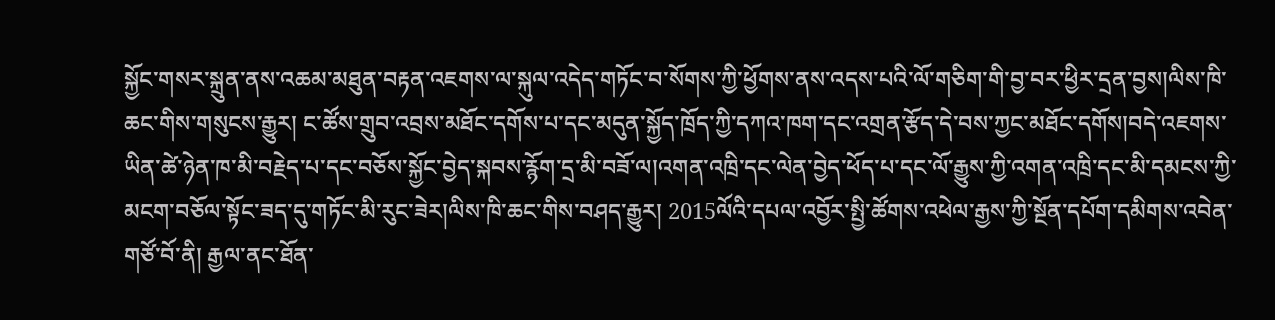སྐྱོང་གསར་སྐྲུན་ནས་འཆམ་མཐུན་བརྟན་འཇགས་ལ་སྐུལ་འདེད་གཏོང་བ་སོགས་ཀྱི་ཕྱོགས་ནས་འདས་པའི་ལོ་གཅིག་གི་བྱ་བར་ཕྱིར་དྲན་བྱས།ལིས་ཁི་ཆང་གིས་གསུངས་རྒྱུར། ང་ཚོས་གྲུབ་འབྲས་མཐོང་དགོས་པ་དང་མདུན་སྐྱོད་ཁྲོད་ཀྱི་དཀའ་ཁག་དང་འགྲན་རྩོད་དེ་བས་ཀྱང་མཐོང་དགོས།བདེ་འཇགས་ཡིན་ཚེ་ཉེན་ཁ་མི་བརྗེད་པ་དང་བཅོས་སྐྱོང་བྱེད་སྐབས་རྙོག་དྲ་མི་བཟོ་ལ།འགན་འཁྲི་དང་ལེན་བྱེད་ཕོད་པ་དང་ལོ་རྒྱུས་ཀྱི་འགན་འཁྲི་དང་མི་དམངས་ཀྱི་མངག་བཅོལ་སྟོང་ཟད་དུ་གཏོང་མི་རུང་ཟེར།ལིས་ཁི་ཆང་གིས་བཤད་རྒྱུར། 2015ལོའི་དཔལ་འབྱོར་སྤྱི་ཚོགས་འཕེལ་རྒྱས་ཀྱི་སྔོན་དཔོག་དམིགས་འབེན་གཙོ་བོ་ནི། རྒྱལ་ནང་ཐོན་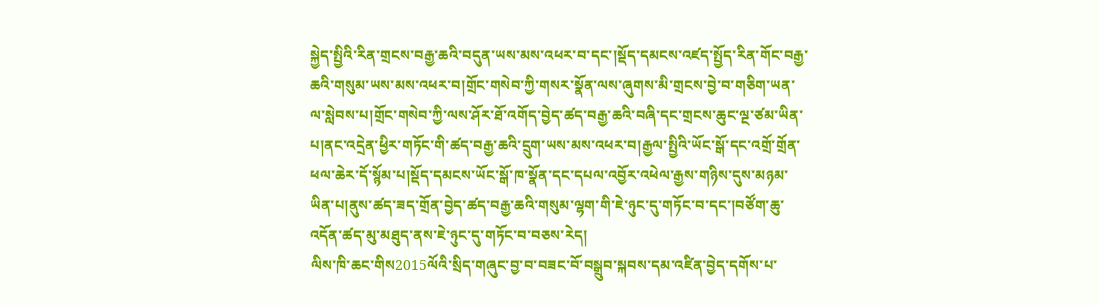སྐྱེད་སྤྱིའི་རིན་གྲངས་བརྒྱ་ཆའི་བདུན་ཡས་མས་འཕར་བ་དང་།སྡོད་དམངས་འཛད་སྤྱོད་རིན་གོང་བརྒྱ་ཆའི་གསུམ་ཡས་མས་འཕར་བ།གྲོང་གསེབ་ཀྱི་གསར་སྣོན་ལས་ཞུགས་མི་གྲངས་བྱེ་བ་གཅིག་ཡན་ལ་སླེབས་པ།གྲོང་གསེབ་ཀྱི་ལས་ཤོར་ཐོ་འགོད་བྱེད་ཚད་བརྒྱ་ཆའི་བཞི་དང་གྲངས་ཆུང་ལྔ་ཙམ་ཡིན་པ།ནང་འདྲེན་ཕྱིར་གཏོང་གི་ཚད་བརྒྱ་ཆའི་དྲུག་ཡས་མས་འཕར་བ།རྒྱལ་སྤྱིའི་ཡོང་སྒོ་དང་འགྲོ་གྲོན་ཕལ་ཆེར་དོ་སྙོམ་པ།སྡོད་དམངས་ཡོང་སྒོ་ཁ་སྣོན་དང་དཔལ་འབྱོར་འཕེལ་རྒྱས་གཉིས་དུས་མཉམ་ཡིན་པ།ནུས་ཚད་ཟད་གྲོན་བྱེད་ཚད་བརྒྱ་ཆའི་གསུམ་ལྷག་གི་ཇེ་ཉུང་དུ་གཏོང་བ་དང་།བཙོག་ཆུ་འདོན་ཚད་མུ་མཐུད་ནས་ཇེ་ཉུང་དུ་གཏོང་བ་བཅས་རེད།
ལིས་ཁི་ཆང་གིས2015ལོའི་སྲིད་གཞུང་བྱ་བ་བཟང་བོ་བསྒྲུབ་སྐབས་དམ་འཛིན་བྱེད་དགོས་པ་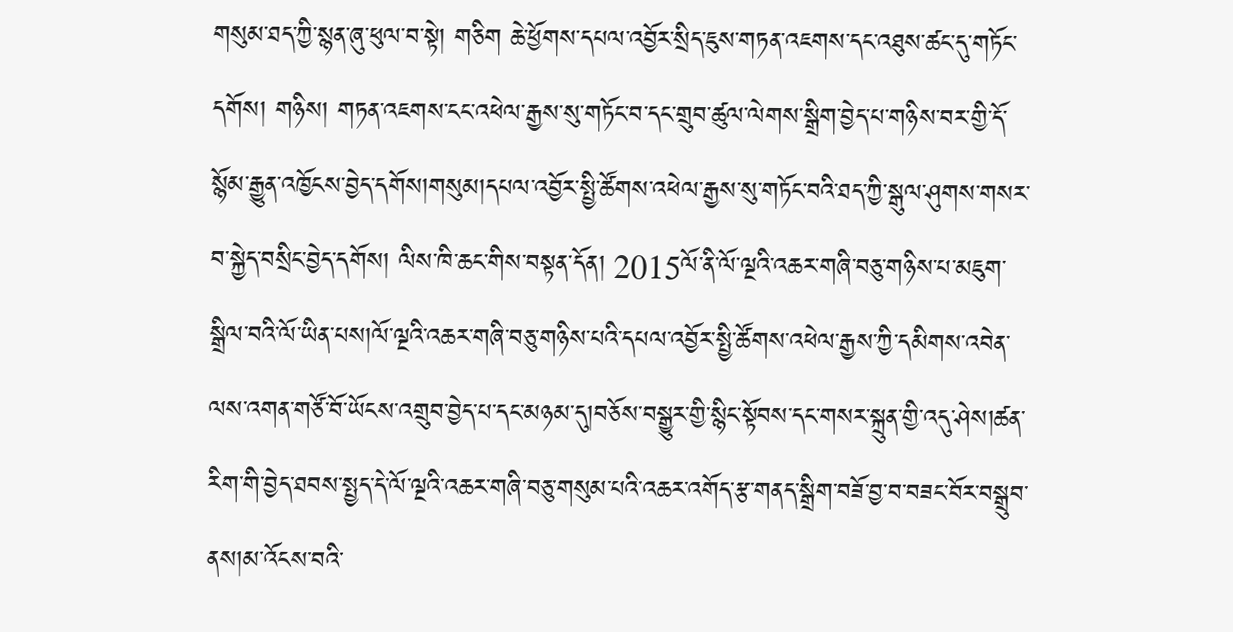གསུམ་ཐད་ཀྱི་སྙན་ཞུ་ཕུལ་བ་སྟེ། གཅིག ཆེ་ཕྱོགས་དཔལ་འབྱོར་སྲིད་ཇུས་གཏན་འཇགས་དང་འཐུས་ཚང་དུ་གཏོང་དགོས། གཉིས། གཏན་འཇགས་ངང་འཕེལ་རྒྱས་སུ་གཏོང་བ་དང་གྲུབ་ཚུལ་ལེགས་སྒྲིག་བྱེད་པ་གཉིས་བར་གྱི་དོ་སྙོམ་རྒྱུན་འཁྱོངས་བྱེད་དགོས།གསུམ།དཔལ་འབྱོར་སྤྱི་ཚོགས་འཕེལ་རྒྱས་སུ་གཏོང་བའི་ཐད་ཀྱི་སྒུལ་ཤུགས་གསར་བ་སྐྱེད་བསྲིང་བྱེད་དགོས། ལིས་ཁི་ཆང་གིས་བསྟན་དོན། 2015ལོ་ནི་ལོ་ལྔའི་འཆར་གཞི་བཅུ་གཉིས་པ་མཇུག་སྒྲིལ་བའི་ལོ་ཡིན་པས།ལོ་ལྔའི་འཆར་གཞི་བཅུ་གཉིས་པའི་དཔལ་འབྱོར་སྤྱི་ཚོགས་འཕེལ་རྒྱས་ཀྱི་དམིགས་འབེན་ལས་འགན་གཙོ་བོ་ཡོངས་འགྲུབ་བྱེད་པ་དང་མཉམ་དུ།བཅོས་བསྒྱུར་གྱི་སྙིང་སྟོབས་དང་གསར་སྐྲུན་གྱི་འདུ་ཤེས།ཚན་རིག་གི་བྱེད་ཐབས་སྤྱད་དེ་ལོ་ལྔའི་འཆར་གཞི་བཅུ་གསུམ་པའི་འཆར་འགོད་རྩ་གནད་སྒྲིག་བཟོ་བྱ་བ་བཟང་བོར་བསྒྲུབ་ནས།མ་འོངས་བའི་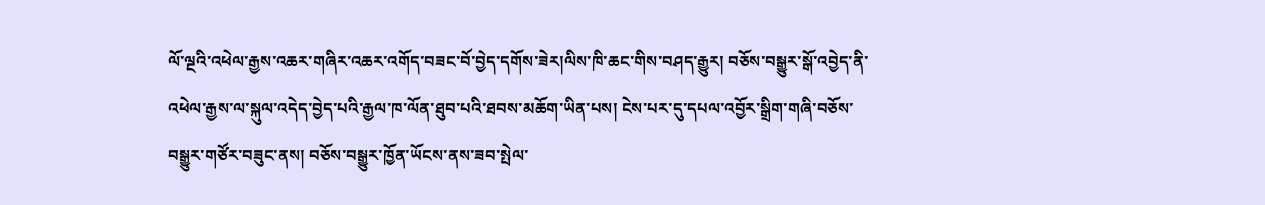ལོ་ལྔའི་འཕེལ་རྒྱས་འཆར་གཞིར་འཆར་འགོད་བཟང་བོ་བྱེད་དགོས་ཟེར།ལིས་ཁི་ཆང་གིས་བཤད་རྒྱུར། བཅོས་བསྒྱུར་སྒོ་འབྱེད་ནི་འཕེལ་རྒྱས་ལ་སྐུལ་འདེད་བྱེད་པའི་རྒྱལ་ཁ་ལོན་ཐུབ་པའི་ཐབས་མཆོག་ཡིན་པས། ངེས་པར་དུ་དཔལ་འབྱོར་སྒྲིག་གཞི་བཅོས་བསྒྱུར་གཙོར་བཟུང་ནས། བཅོས་བསྒྱུར་ཁྱོན་ཡོངས་ནས་ཟབ་སྤེལ་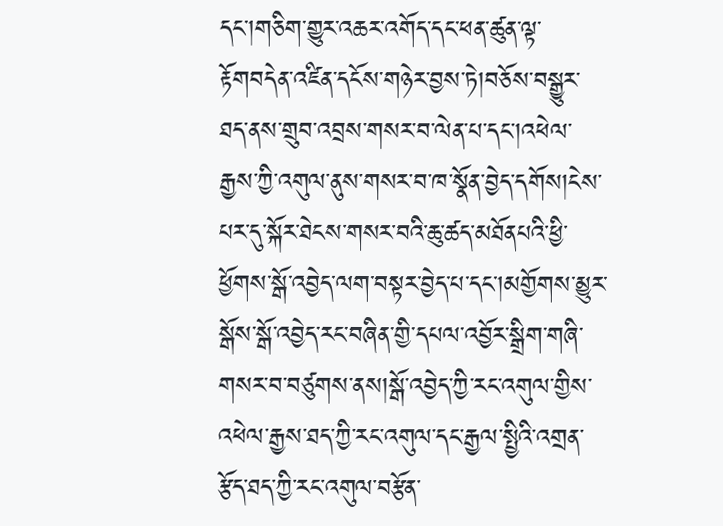དང་།གཅིག་གྱུར་འཆར་འགོད་དང་ཕན་ཚུན་ལྟ་རྟོགབདེན་འཛིན་དངོས་གཉེར་བྱས་ཏེ།བཅོས་བསྒྱུར་ཐད་ནས་གྲུབ་འབྲས་གསར་བ་ལེན་པ་དང་།འཕེལ་རྒྱས་ཀྱི་འགུལ་ནུས་གསར་བ་ཁ་སྣོན་བྱེད་དགོས།ངེས་པར་དུ་སྐོར་ཐེངས་གསར་བའི་ཆུ་ཚད་མཐོནཔའི་ཕྱི་ཕྱོགས་སྒོ་འབྱེད་ལག་བསྟར་བྱེད་པ་དང་།མགྱོགས་མྱུར་སྒོས་སྒོ་འབྱེད་རང་བཞིན་གྱི་དཔལ་འབྱོར་སྒྲིག་གཞི་གསར་བ་བཙུགས་ནས།སྒོ་འབྱེད་ཀྱི་རང་འགུལ་གྱིས་འཕེལ་རྒྱས་ཐད་ཀྱི་རང་འགུལ་དང་རྒྱལ་སྤྱིའི་འགྲན་རྩོད་ཐད་ཀྱི་རང་འགུལ་བརྩོན་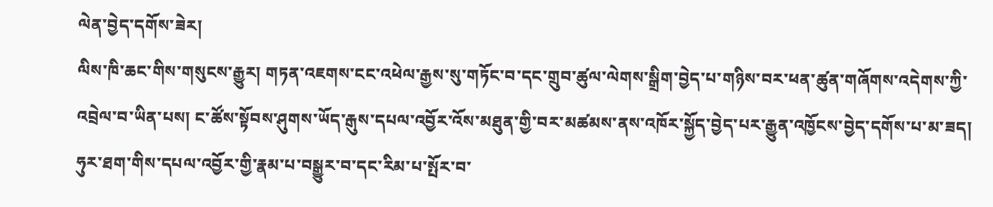ལེན་བྱེད་དགོས་ཟེར།
ལིས་ཁི་ཆང་གིས་གསུངས་རྒྱུར། གཏན་འཇགས་ངང་འཕེལ་རྒྱས་སུ་གཏོང་བ་དང་གྲུབ་ཚུལ་ལེགས་སྒྲིག་བྱེད་པ་གཉིས་བར་ཕན་ཚུན་གཞོགས་འདེགས་ཀྱི་འབྲེལ་བ་ཡིན་པས། ང་ཚོས་སྟོབས་ཤུགས་ཡོད་རྒུས་དཔལ་འབྱོར་འོས་མཐུན་གྱི་བར་མཚམས་ནས་འཁོར་སྐྱོད་བྱེད་པར་རྒྱུན་འཁྱོངས་བྱེད་དགོས་པ་མ་ཟད། ཧུར་ཐག་གིས་དཔལ་འབྱོར་གྱི་རྣམ་པ་བསྒྱུར་བ་དང་རིམ་པ་སྤོར་བ་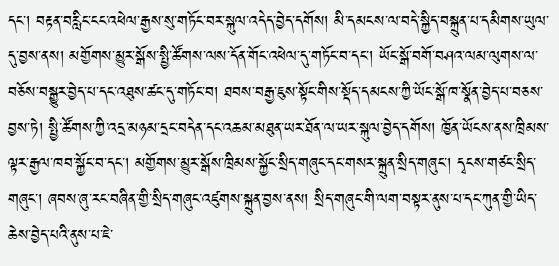དང་། བརྟན་བརླིང་ངང་འཕེལ་རྒྱས་སུ་གཏོང་བར་སྐུལ་འདེད་བྱེད་དགོས། མི་དམངས་ལ་བདེ་སྐྱིད་བསྐྲུན་པ་དམིགས་ཡུལ་དུ་བྱས་ནས། མགྱོགས་མྱུར་སྒོས་སྤྱི་ཚོགས་ལས་དོན་གོང་འཕེལ་དུ་གཏོང་བ་དང་། ཡོང་སྒོ་བགོ་བཤའ་ལམ་ལུགས་ལ་བཅོས་བསྒྱུར་བྱེད་པ་དང་འཐུས་ཚང་དུ་གཏོང་བ། ཐབས་བརྒྱ་ཇུས་སྟོང་གིས་སྡོད་དམངས་ཀྱི་ཡོང་སྒོ་ཁ་སྣོན་བྱེད་པ་བཅས་བྱས་ཏེ། སྤྱི་ཚོགས་ཀྱི་འདྲ་མཉམ་དྲང་བདེན་དང་འཆམ་མཐུན་ཡར་ཐོན་ལ་ཡར་སྐུལ་བྱེད་དགོས། ཁྱོན་ཡོངས་ནས་ཁྲིམས་ལྟར་རྒྱལ་ཁབ་སྐྱོང་བ་དང་། མགྱོགས་མྱུར་སྒོས་ཁྲིམས་སྐྱོང་སྲིད་གཞུང་དང་གསར་སྐྲུན་སྲིད་གཞུང་། དྭངས་གཙང་སྲིད་གཞུང་། ཞབས་ཞུ་རང་བཞིན་གྱི་སྲིད་གཞུང་འཛུགས་སྐྲུན་བྱས་ནས། སྲིད་གཞུང་གི་ལག་བསྟར་ནུས་པ་དང་ཀུན་གྱི་ཡིད་ཆེས་བྱེད་པའི་ནུས་པ་ཇེ་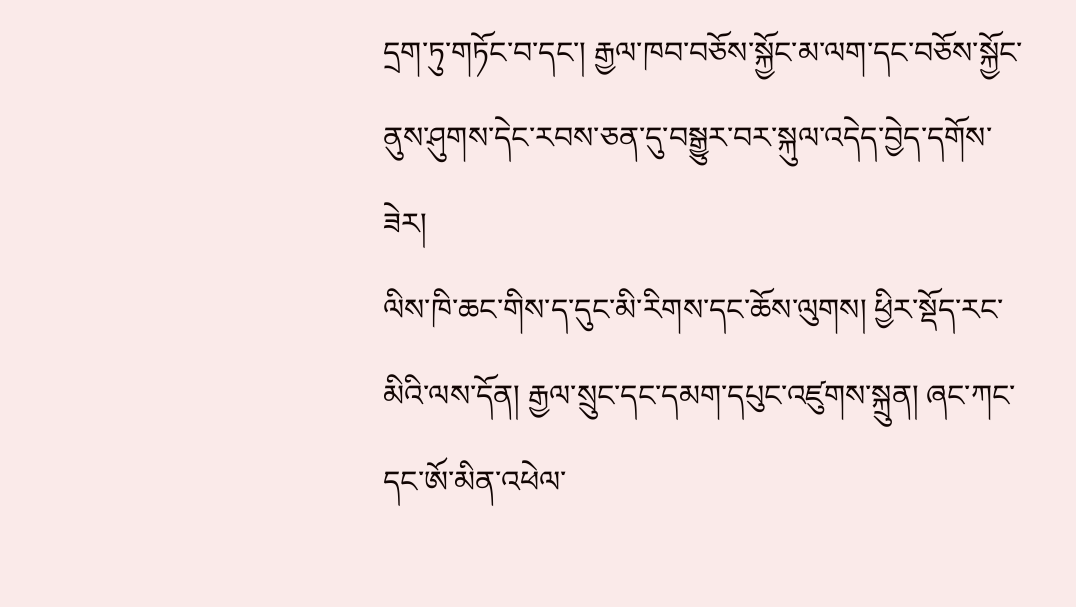དྲག་ཏུ་གཏོང་བ་དང་། རྒྱལ་ཁབ་བཅོས་སྐྱོང་མ་ལག་དང་བཅོས་སྐྱོང་ནུས་ཤུགས་དེང་རབས་ཅན་དུ་བསྒྱུར་བར་སྐུལ་འདེད་བྱེད་དགོས་ཟེར།
ལིས་ཁི་ཆང་གིས་ད་དུང་མི་རིགས་དང་ཆོས་ལུགས། ཕྱིར་སྡོད་རང་མིའི་ལས་དོན། རྒྱལ་སྲུང་དང་དམག་དཔུང་འཛུགས་སྐྲུན། ཞང་ཀང་དང་ཨོ་མིན་འཕེལ་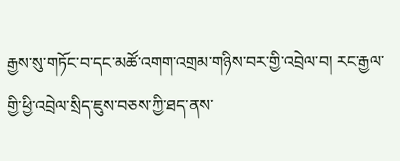རྒྱས་སུ་གཏོང་བ་དང་མཚོ་འགག་འགྲམ་གཉིས་བར་གྱི་འབྲེལ་བ། རང་རྒྱལ་གྱི་ཕྱི་འབྲེལ་སྲིད་ཇུས་བཅས་ཀྱི་ཐད་ནས་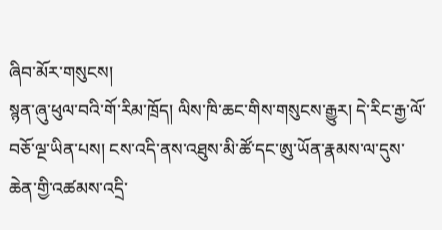ཞིབ་མོར་གསུངས།
སྙན་ཞུ་ཕུལ་བའི་གོ་རིམ་ཁྲོད། ལིས་ཁི་ཆང་གིས་གསུངས་རྒྱུར། དེ་རིང་རྒྱ་ལོ་བཅོ་ལྔ་ཡིན་པས། ངས་འདི་ནས་འཐུས་མི་ཚོ་དང་ཨུ་ཡོན་རྣམས་ལ་དུས་ཆེན་གྱི་འཚམས་འདྲི་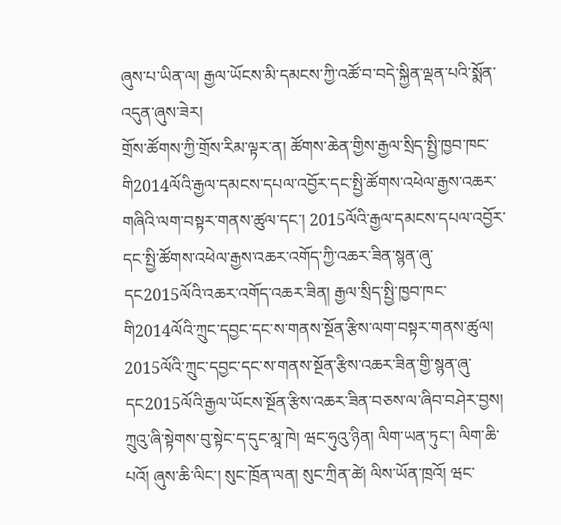ཞུས་པ་ཡིན་ལ། རྒྱལ་ཡོངས་མི་དམངས་ཀྱི་འཚོ་བ་བདེ་སྐྱིན་ལྡན་པའི་སྨོན་འདུན་ཞུས་ཟེར།
གྲོས་ཚོགས་ཀྱི་གྲོས་རིམ་ལྟར་ན། ཚོགས་ཆེན་གྱིས་རྒྱལ་སྲིད་སྤྱི་ཁྱབ་ཁང་གི2014ལོའི་རྒྱལ་དམངས་དཔལ་འབྱོར་དང་སྤྱི་ཚོགས་འཕེལ་རྒྱས་འཆར་གཞིའི་ལག་བསྟར་གནས་ཚུལ་དང་། 2015ལོའི་རྒྱལ་དམངས་དཔལ་འབྱོར་དང་སྤྱི་ཚོགས་འཕེལ་རྒྱས་འཆར་འགོད་ཀྱི་འཆར་ཟིན་སྙན་ཞུ་དང2015ལོའི་འཆར་འགོད་འཆར་ཟིན། རྒྱལ་སྲིད་སྤྱི་ཁྱབ་ཁང་གི2014ལོའི་ཀྲུང་དབྱང་དང་ས་གནས་སྔོན་རྩིས་ལག་བསྟར་གནས་ཚུལ། 2015ལོའི་ཀྲུང་དབྱང་དང་ས་གནས་སྔོན་རྩིས་འཆར་ཟིན་གྱི་སྙན་ཞུ་དང2015ལོའི་རྒྱལ་ཡོངས་སྔོན་རྩིས་འཆར་ཟིན་བཅས་ལ་ཞིབ་བཤེར་བྱས།
ཀྲུའུ་ཞི་སྟེགས་བུ་སྟེང་ད་དུང་མཱ་ཁེ། ཝང་ཧུའུ་ཉིན། ལིག་ཡན་ཏུང་། ལིག་ཆི་པའོ། ཞུས་ཆི་ལིང་། སུང་ཁྲོན་ལན། སུང་ཀྲིན་ཚེ། ལིས་ཡོན་ཁྲའོ། ཝང་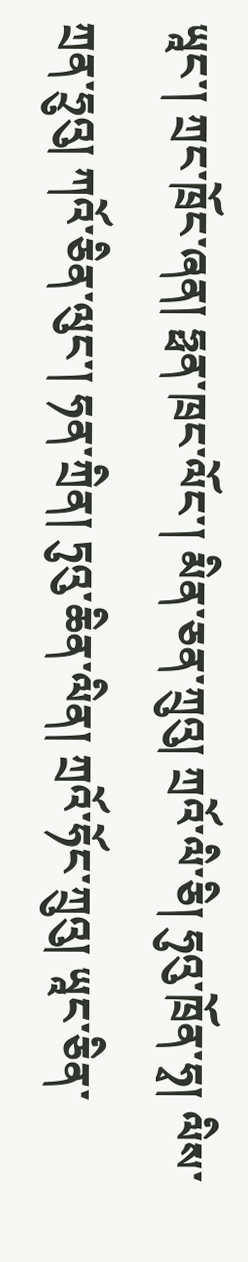ཡཱང་། ཀྲང་ཁྲོང་ཞན། ཧྥན་ཁྲང་ལོང་། མིན་ཅན་ཀྲུའུ། ཀྲའོ་ལི་ཅི། ཧུའུ་ཁྲོན་ཧྭ། ལིས་ཀྲན་ཧྲུའུ། ཀའོ་ཅིན་ལུང་། ཧན་ཀྲིན། ཏུའུ་ཆིན་ལིན། ཀྲའོ་ཧོང་ཀྲུའུ། ཡཱང་ཅིན་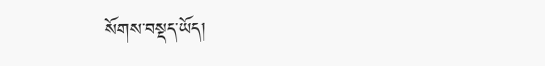སོགས་བསྡད་ཡོད།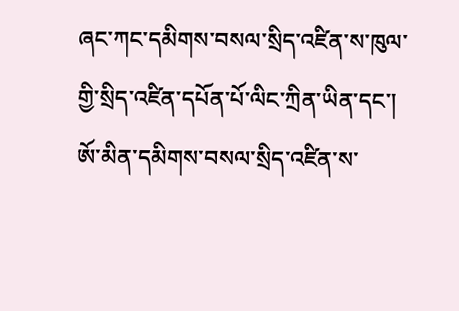ཞང་ཀང་དམིགས་བསལ་སྲིད་འཛིན་ས་ཁུལ་གྱི་སྲིད་འཛིན་དཔོན་པོ་ལིང་ཀྲིན་ཡིན་དང་། ཨོ་མིན་དམིགས་བསལ་སྲིད་འཛིན་ས་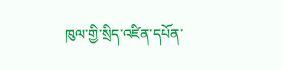ཁུལ་གྱི་སྲིད་འཛིན་དཔོན་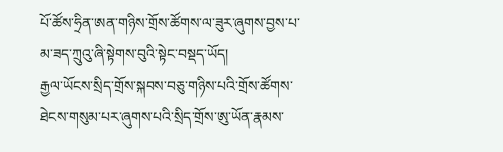པོ་ཚོས་ཧྲིན་ཨན་གཉིས་གྲོས་ཚོགས་ལ་ཟུར་ཞུགས་བྱས་པ་མ་ཟད་ཀྲུའུ་ཞི་སྟེགས་བུའི་སྟེང་བསྡད་ཡོད།
རྒྱལ་ཡོངས་སྲིད་གྲོས་སྐབས་བཅུ་གཉིས་པའི་གྲོས་ཚོགས་ཐེངས་གསུམ་པར་ཞུགས་པའི་སྲིད་གྲོས་ཨུ་ཡོན་རྣམས་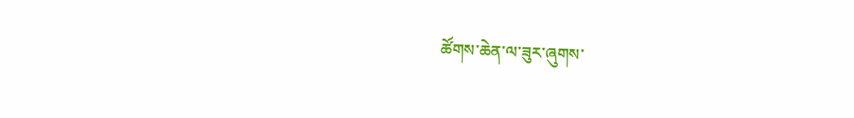ཚོགས་ཆེན་ལ་ཟུར་ཞུགས་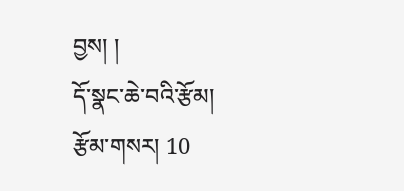བྱས། །
དོ་སྣང་ཆེ་བའི་རྩོམ།
རྩོམ་གསར། 10